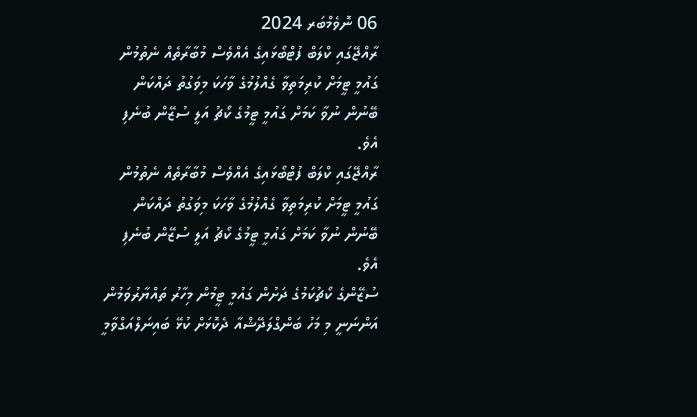06 ނޮވެމްބަރ 2024
ރާއްޖޭގައި ކްލަބް ފުޓްބޯޅައިގެ އެއްވެސް މުބާރާތެއް ނެތުމުން ގައުމީ ޓީމަށް ކުރިމަތިވާ ގެއްލުމުގެ ވާހަކަ މިވަގުތު ދައްކަން ބޭނުން ނުވާ ކަމަށް ގައުމީ ޓީމުގެ ކޯޗު އަލީ ސުޒޭން ބުނެފި އެވެ.
ރާއްޖޭގައި ކްލަބް ފުޓްބޯޅައިގެ އެއްވެސް މުބާރާތެއް ނެތުމުން ގައުމީ ޓީމަށް ކުރިމަތިވާ ގެއްލުމުގެ ވާހަކަ މިވަގުތު ދައްކަން ބޭނުން ނުވާ ކަމަށް ގައުމީ ޓީމުގެ ކޯޗު އަލީ ސުޒޭން ބުނެފި އެވެ.
ސުޒޭންގެ ކޯޗުކަމުގެ ދަށުން ގައުމީ ޓީމުން މިހާރު ތައްޔާރުވަމުން އަންނަނީ މި މަހު ބަންގްލަދޭޝްއާ ދެކޮޅަށް ކުޅޭ ބައިނަލްއަގްވާމީ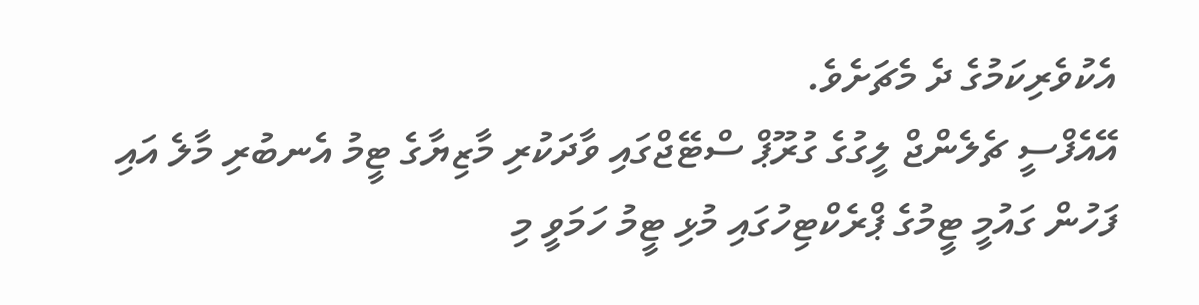އެކުވެރިކަމުގެ ދެ މެޗަށެވެ.
އޭއެފްސީ ޗެލެންޖް ލީގުގެ ގުރޫޕް ސްޓޭޖްގައި ވާދަކުރި މާޒިޔާގެ ޓީމު އެނބުރި މާލެ އައި ފަހުން ގައުމީ ޓީމުގެ ޕްރެކްޓިހުގައި މުޅި ޓީމު ހަމަވީ މި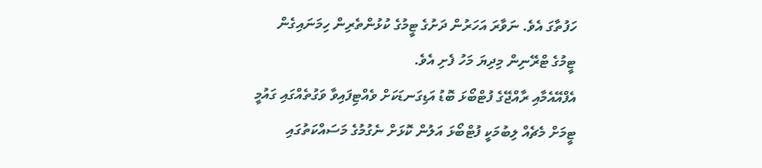ހަފުތާގަ އެވެ. ނަވާރަ އަހަރުން ދަށުގެ ޓީމުގެ ކުޅުންތެރިން ހިމަނައިގެން ޓީމުގެ ޓްރޭނިން މިދިޔަ މަހު ފެށި އެވެ.
އެފްއޭއެމާއި ރާއްޖޭގެ ފުޓްބޯޅަ ބޮޑު އަޑިގަނޑަކަށް ވެއްޓިފައިވާ ވަގުތެއްގައި ގައުމީ ޓީމަށް މެޗެއް ލިބުމަކީ ފުޓްބޯޅަ އަލުން ކޮޅަށް ނެގުމުގެ މަސައްކަތުގައި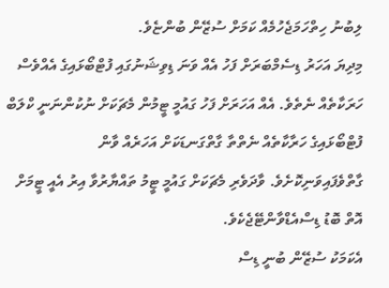ލިބުނު ހިތްހަމަޖެހުމެއް ކަމަށް ސުޒޭން ބުންޏެވެ.
މިދިޔަ އަހަރު ޑިސެމްބަރަށް ފަހު އެއް ވަނަ ޑިވިޝަނުގައި ފުޓްބޯޅައިގެ އެއްވެސް ހަރަކާތެއް ނެތެވެ. އެއް އަހަރަށް ފަހު ގައުމީ ޓީމުން މެޗަކަށް ނުކުންނަނީ ކްލަބް ފުޓްބޯޅައިގެ ހަރާކާތެއް ނެތްތާ ގާތްގަނޑަކަށް އަހަރެއް ވާން ގާތްވެފައިވަނިކޮށެވެ. ވާދަވެރި މެޗަކަށް ގައުމީ ޓީމު ތައްޔާރުވާ އިރު އެއީ ޓީމަށް އޮތް ބޮޑު ޑިސްއެޑްވާންޓޭޖެކެވެ.
އެކަމަކު ސުޒޭން ބުނީ ޑިސް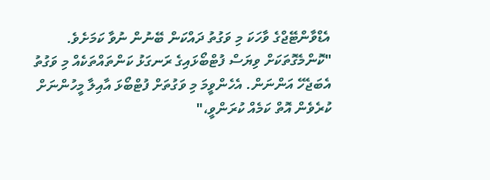އެޑްވާންޓޭޖްގެ ވާހަކަ މި ވަގުތު ދައްކަން ބޭނުން ނުވާ ކަމަށެވެ.
"ކޮންމެގޮތަކަށް ވިޔަސް ފުޓްބޯޅައިގެ ރަނގަޅު ކަންތައްތަކެއް މި ވަގުތު އެބަޖެހޭ އަންނަން. އެހެންވީމަ މި ވަގުތަށް ފުޓްބޯޅަ އާއިލާ މީހުންނަށް ކުރެވެން އޮތް ކަމެއް ކުރަންވީ،"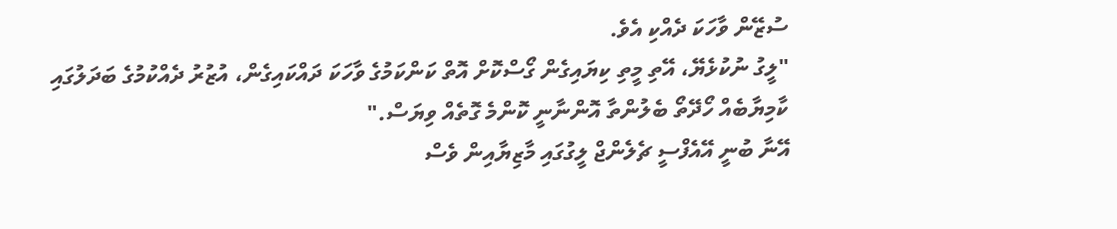ސުޒޭން ވާހަކަ ދެއްކި އެވެ.
"ލީގު ނުކުޅެޔޭ، އޭތި މީތި ކިޔައިގެން ގޯސްކޮށް އޮތް ކަންކަމުގެ ވާހަކަ ދައްކައިގެން، އުޒުރު ދެއްކުމުގެ ބަދަލުގައި ކާމިޔާބެއް ހޯދޭތޯ ބެލުންތާ އޮންނާނީ ކޮންމެ ގޮތެއް ވިޔަސް."
އޭނާ ބުނީ އޭއެފްސީ ޗެލެންޖް ލީގުގައި މާޒިޔާއިން ވެސް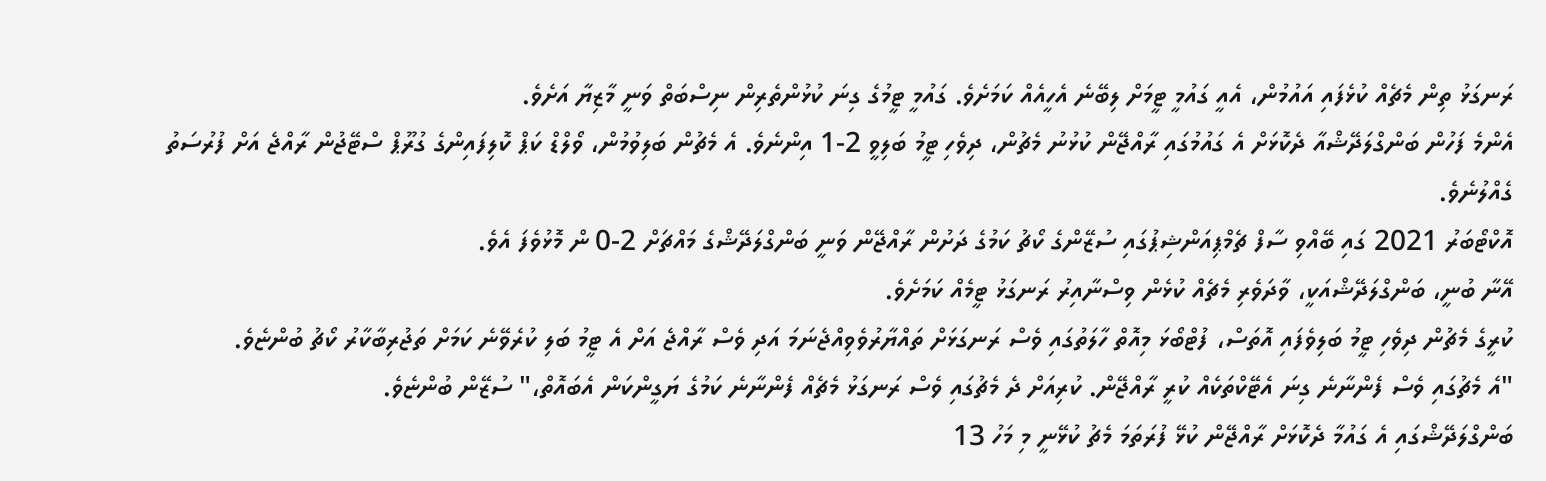ރަނގަޅު ތިން މެޗެއް ކުޅެފައި އައުމުން، އެއީ ގައުމީ ޓީމަށް ލިބޭނެ އެހީއެއް ކަމަށެވެ. ގައުމީ ޓީމުގެ ގިނަ ކުޅުންތެރިން ނިސްބަތް ވަނީ މާޒިޔާ އަށެވެ.
އެންމެ ފަހުން ބަންގްލަދޭޝްއާ ދެކޮޅަށް އެ ގައުމުގައި ރާއްޖޭން ކުޅުނު މެޗުން، ދިވެހި ޓީމު ބަލިވީ 2-1 އިންނެވެ. އެ މެޗުން ބަލިވުމުން، ވޯލްޑް ކަޕް ކޮލިފައިންގެ ގުރޫޕް ސްޓޭޖުން ރާއްޖެ އަށް ފުރުސަތު ގެއްލުނެވެ.
އޮކްޓޯބަރު 2021 ގައި ބޭއްވި ސާފް ޗެމްޕިއަންޝިޕުގައި ސުޒޭންގެ ކޯޗު ކަމުގެ ދަށުން ރާއްޖޭން ވަނީ ބަންގްލަދޭޝްގެ މައްޗަށް 2-0 ން މޮޅުވެފަ އެވެ.
އޭނާ ބުނީ، ބަންގްލަދޭޝްއަކީ، ވާދަވެރި މެޗެއް ކުޅެން ވިސްނާއިރު ރަނގަޅު ޓީމެއް ކަމަށެވެ.
ކުރީގެ މެޗުން ދިވެހި ޓީމު ބަލިވެފައި އޮތަސް، ފުޓްބޯޅަ މިއޮތް ހާލަތުގައި ވެސް ރަނގަޅަށް ތައްޔާރުވެވިއްޖެނަމަ އަދި ވެސް ރާއްޖެ އަށް އެ ޓީމު ބަލި ކުރެވޭނެ ކަމަށް ތަޖުރިބާކާރު ކޯޗު ބުންޏެވެ.
"އެ މެޗުގައި ވެސް ފެންނާނެ ގިނަ އެޓޭކްތަކެއް ކުރީ ރާއްޖޭން. ކުރިއަށް ދެ މެޗުގައި ވެސް ރަނގަޅު މެޗެއް ފެންނާނެ ކަމުގެ ޔަގީންކަން އެބައޮތް،" ސުޒޭން ބުންޏެވެ.
ބަންގްލަދޭޝްގައި އެ ގައުމާ ދެކޮޅަށް ރާއްޖޭން ކުޅޭ ފުރަތަމަ މެޗު ކުޅޭނީ މި މަހު 13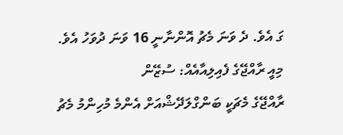ގަ އެވެ. ދެ ވަނަ މެޗު އޮންނާނީ 16 ވަނަ ދުވަހު އެވެ.
މިއީ ރާއްޖޭގެ ފެއިލިއާއެއް: ސުޒޭން
ރާއްޖޭގެ މެޗަކީ ބަންގްލަދޭޝްއަށް އެންމެ މުހިންމު މެޗު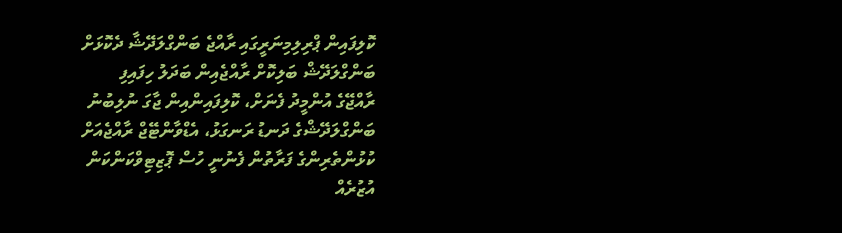ކޮލިފައިން ޕްރިލިމިނަރީގައި ރާއްޖެ ބަންގްލަދޭޝާ ދެކޮޅަށް
ބަންގްލަދޭޝް ބަލިކޮށް ރާއްޖެއިން ބަދަލު ހިފައިފި
ރާއްޖޭގެ އުންމީދު ފެނަށް، ކޮލިފައިންއިން ޖާގަ ނުލިބުނު
ބަންގްލަދޭޝްގެ ދަނޑު ރަނގަޅު، އެޑްވާންޓޭޖް ރާއްޖެއަށް
ކުޅުންތެރިންގެ ފަރާތުން ފެނުނީ ހުސް ޕޮޒިޓިވްކަންކަން
އުޒުރެއް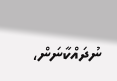ނުދައްކާނަން،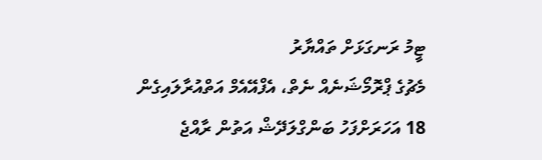ޓީމު ރަނގަޅަށް ތައްޔާރު
މެޗުގެ ޕްރޮމޯޝަނެއް ނެތް، އެފްއޭއެމް އަތްއުރާލައިގެން
18 އަހަރަށްފަހު ބަންގްލަދޭޝް އަތުން ރާއްޖެ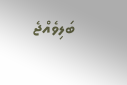ބަލިވެއްޖެ